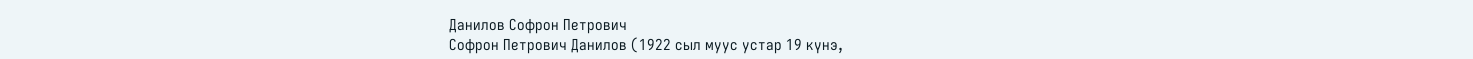Данилов Софрон Петрович
Софрон Петрович Данилов (1922 сыл муус устар 19 күнэ,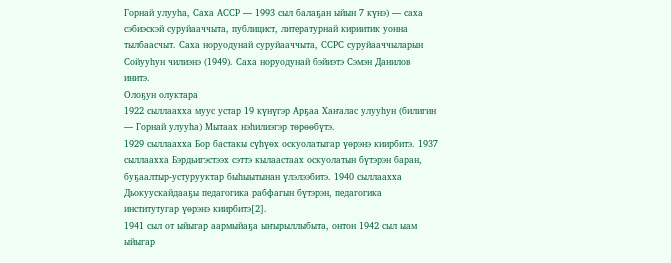Горнай улууhа, Саха АССР — 1993 сыл балаҕан ыйын 7 күнэ) — саха сэбиэскэй суруйааччыта, публицист, литературнай кириитик уонна тылбаасчыт. Саха норуодунай суруйааччыта, ССРС суруйааччыларын Сойууһун чилиэнэ (1949). Саха норуодунай бэйиэтэ Сэмэн Данилов инитэ.
Олоҕун олуктара
1922 сыллаахха муус устар 19 күнүгэр Арҕаа Хаҥалас улууһун (билигин — Горнай улууһа) Мытаах нэһилиэгэр төрөөбүтэ.
1929 сыллаахха Бор бастакы сүһүөх оскуолатыгар үөрэнэ киирбитэ. 1937 сыллаахха Бэрдьигэстээх сэттэ кылаастаах оскуолатын бүтэрэн баран, буҕаалтыр-устурууктар быһыытынан үлэлээбитэ. 1940 сыллаахха Дьокуускайдааҕы педагогика рабфагын бүтэрэн, педагогика институтугар үөрэнэ киирбитэ[2].
1941 сыл от ыйыгар аармыйаҕа ыҥырыллыбыта, онтон 1942 сыл ыам ыйыгар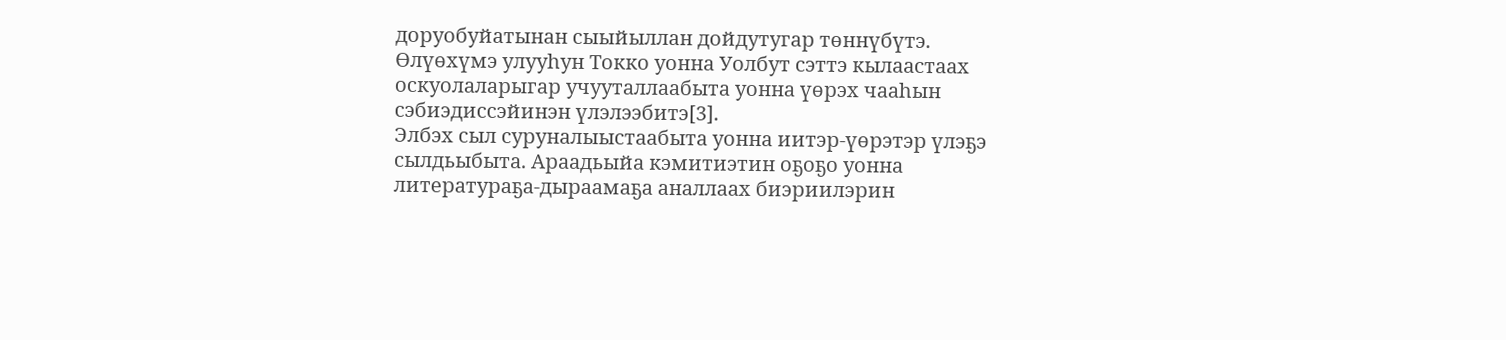доруобуйатынан сыыйыллан дойдутугар төннүбүтэ. Өлүөхүмэ улууһун Токко уонна Уолбут сэттэ кылаастаах оскуолаларыгар учууталлаабыта уонна үөрэх чааһын сэбиэдиссэйинэн үлэлээбитэ[3].
Элбэх сыл суруналыыстаабыта уонна иитэр-үөрэтэр үлэҕэ сылдьыбыта. Араадьыйа кэмитиэтин оҕоҕо уонна литератураҕа-дыраамаҕа аналлаах биэриилэрин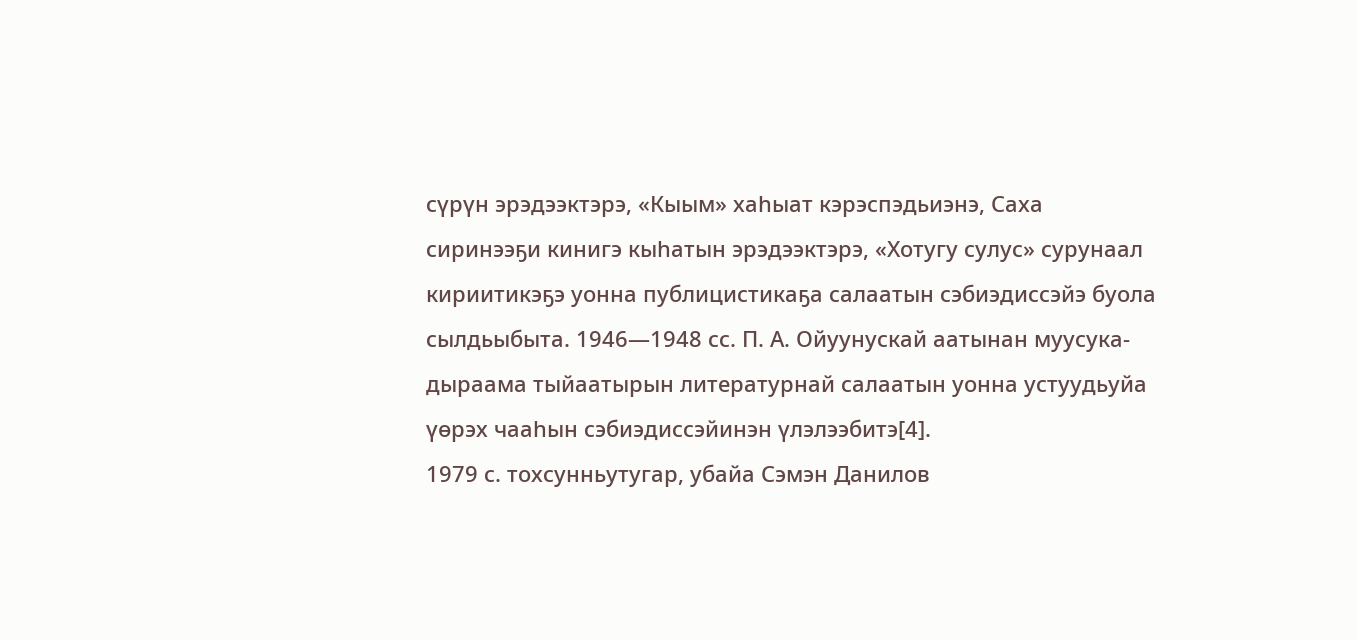сүрүн эрэдээктэрэ, «Кыым» хаһыат кэрэспэдьиэнэ, Саха сиринээҕи кинигэ кыһатын эрэдээктэрэ, «Хотугу сулус» сурунаал кириитикэҕэ уонна публицистикаҕа салаатын сэбиэдиссэйэ буола сылдьыбыта. 1946—1948 сс. П. А. Ойуунускай аатынан муусука-дыраама тыйаатырын литературнай салаатын уонна устуудьуйа үөрэх чааһын сэбиэдиссэйинэн үлэлээбитэ[4].
1979 с. тохсунньутугар, убайа Сэмэн Данилов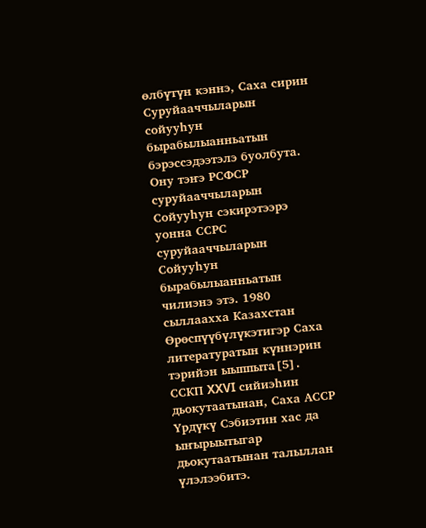өлбүтүн кэннэ, Саха сирин Суруйааччыларын сойууһун бырабылыанньатын бэрэссэдээтэлэ буолбута. Ону тэҥэ РСФСР суруйааччыларын Сойууһун сэкирэтээрэ уонна ССРС суруйааччыларын Сойууһун бырабылыанньатын чилиэнэ этэ. 1980 сыллаахха Казахстан Өрөспүүбүлүкэтигэр Саха литературатын күннэрин тэрийэн ыыппыта[5].
ССКП XXVI сийиэһин дьокутаатынан, Саха АССР Үрдүкү Сэбиэтин хас да ыҥырыытыгар дьокутаатынан талыллан үлэлээбитэ.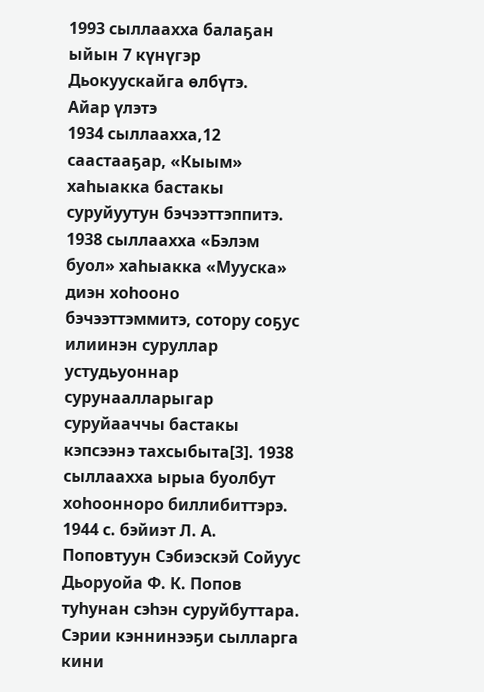1993 сыллаахха балаҕан ыйын 7 күнүгэр Дьокуускайга өлбүтэ.
Айар үлэтэ
1934 сыллаахха,12 саастааҕар, «Кыым» хаһыакка бастакы суруйуутун бэчээттэппитэ. 1938 сыллаахха «Бэлэм буол» хаһыакка «Мууска» диэн хоһооно бэчээттэммитэ, сотору соҕус илиинэн суруллар устудьуоннар сурунаалларыгар суруйааччы бастакы кэпсээнэ тахсыбыта[3]. 1938 сыллаахха ырыа буолбут хоһоонноро биллибиттэрэ.
1944 с. бэйиэт Л. А. Поповтуун Сэбиэскэй Сойуус Дьоруойа Ф. К. Попов туһунан сэһэн суруйбуттара. Сэрии кэннинээҕи сылларга кини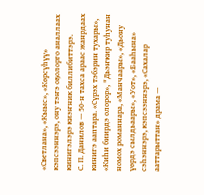«Светлана», «Кыыс», «Көрсүһүү» кэпсээннэрэ, ону тэҥэ оҕолорго аналлаах кинигэлэрэ киэҥник биллибиттэрэ.
С. П. Данилов — 50-н тахса араас жанрдаах кинигэ ааптара. «Сүрэх тэбэрин тухары», «Киhи биирдэ олорор», "Дьэҥкир туһунан номох романнара, «Манчаары», «Дьону үөрдэ сылдьаары», «Уот», «Бааһына» сэһэннэрэ, кэпсээннэрэ, «Сахалар ааттарыттан» драма —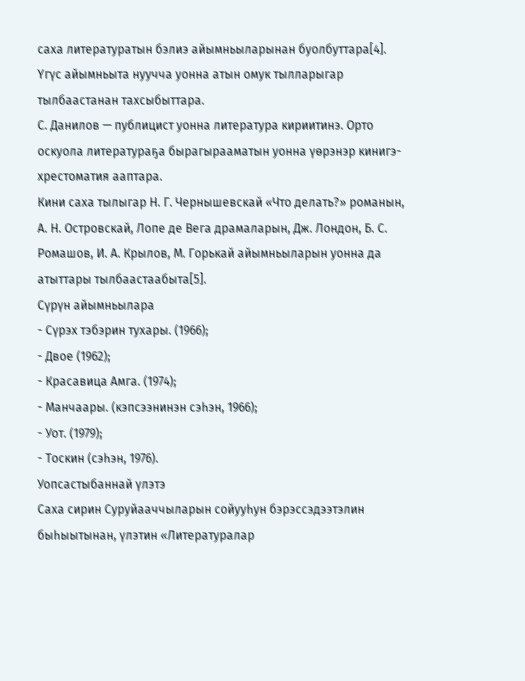саха литературатын бэлиэ айымньыларынан буолбуттара[4]. Үгүс айымньыта нуучча уонна атын омук тылларыгар тылбаастанан тахсыбыттара.
С. Данилов — публицист уонна литература кириитинэ. Орто оскуола литератураҕа бырагырааматын уонна үөрэнэр кинигэ-хрестоматия ааптара.
Кини саха тылыгар Н. Г. Чернышевскай «Что делать?» романын, А. Н. Островскай, Лопе де Вега драмаларын, Дж. Лондон, Б. С. Ромашов, И. А. Крылов, М. Горькай айымньыларын уонна да атыттары тылбаастаабыта[5].
Сүрүн айымньылара
- Сүрэх тэбэрин тухары. (1966);
- Двое (1962);
- Красавица Амга. (1974);
- Манчаары. (кэпсээнинэн сэһэн, 1966);
- Уот. (1979);
- Тоскин (сэһэн, 1976).
Уопсастыбаннай үлэтэ
Саха сирин Суруйааччыларын сойууһун бэрэссэдээтэлин быһыытынан, үлэтин «Литературалар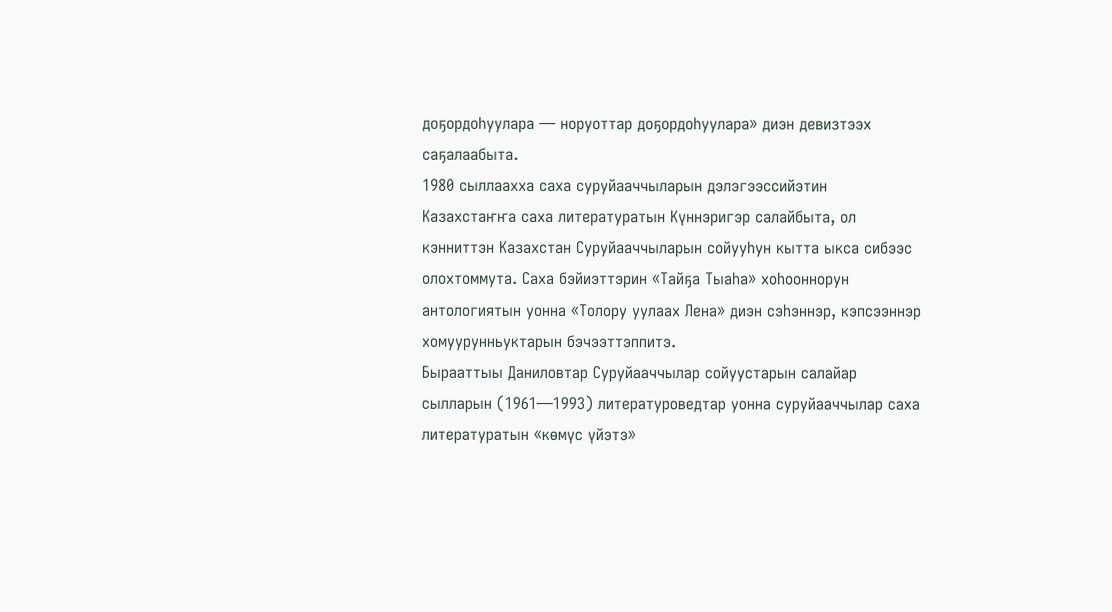доҕордоһуулара — норуоттар доҕордоһуулара» диэн девизтээх саҕалаабыта.
1980 сыллаахха саха суруйааччыларын дэлэгээссийэтин Казахстаҥҥа саха литературатын Күннэригэр салайбыта, ол кэнниттэн Казахстан Суруйааччыларын сойууһун кытта ыкса сибээс олохтоммута. Саха бэйиэттэрин «Тайҕа Тыаһа» хоһооннорун антологиятын уонна «Толору уулаах Лена» диэн сэһэннэр, кэпсээннэр хомуурунньуктарын бэчээттэппитэ.
Бырааттыы Даниловтар Суруйааччылар сойуустарын салайар сылларын (1961—1993) литературоведтар уонна суруйааччылар саха литературатын «көмүс үйэтэ»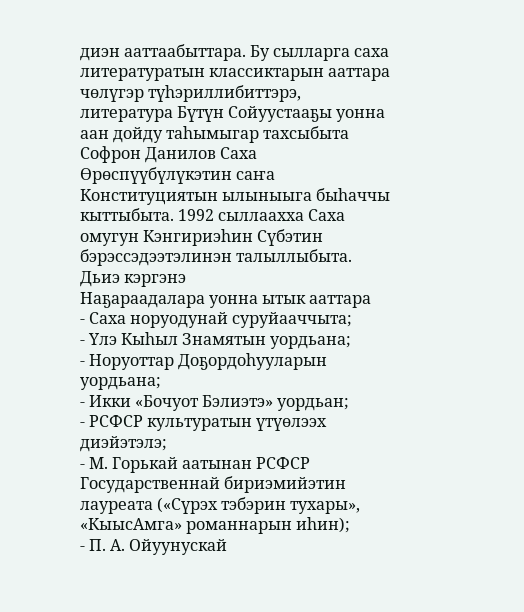диэн ааттаабыттара. Бу сылларга саха литературатын классиктарын ааттара чөлүгэр түһэриллибиттэрэ, литература Бүтүн Сойуустааҕы уонна аан дойду таһымыгар тахсыбыта
Софрон Данилов Саха Өрөспүүбүлүкэтин саҥа Конституциятын ылыныыга быһаччы кыттыбыта. 1992 сыллаахха Саха омугун Кэнгириэһин Сүбэтин бэрэссэдээтэлинэн талыллыбыта.
Дьиэ кэргэнэ
Наҕараадалара уонна ытык ааттара
- Саха норуодунай суруйааччыта;
- Үлэ Кыһыл Знамятын уордьана;
- Норуоттар Доҕордоһууларын уордьана;
- Икки «Бочуот Бэлиэтэ» уордьан;
- РСФСР культуратын үтүөлээх диэйэтэлэ;
- М. Горькай аатынан РСФСР Государственнай бириэмийэтин лауреата («Сүрэх тэбэрин тухары», «КыысАмга» романнарын иһин);
- П. А. Ойуунускай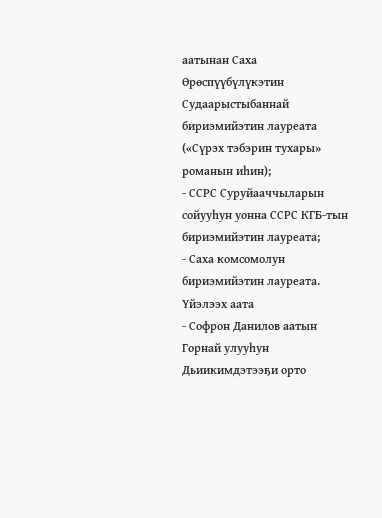аатынан Саха Өрөспүүбүлүкэтин Судаарыстыбаннай бириэмийэтин лауреата («Сүрэх тэбэрин тухары» романын иһин);
- ССРС Суруйааччыларын сойууһун уонна ССРС КГБ-тын бириэмийэтин лауреата;
- Саха комсомолун бириэмийэтин лауреата.
Үйэлээх аата
- Софрон Данилов аатын Горнай улууһун Дьиикимдэтээҕи орто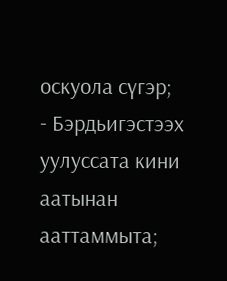оскуола сүгэр;
- Бэрдьигэстээх уулуссата кини аатынан ааттаммыта;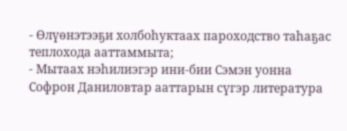- Өлүөнэтээҕи холбоһуктаах пароходство таһаҕас теплохода ааттаммыта;
- Мытаах нэһилиэгэр ини-бии Сэмэн уонна Софрон Даниловтар ааттарын сүгэр литература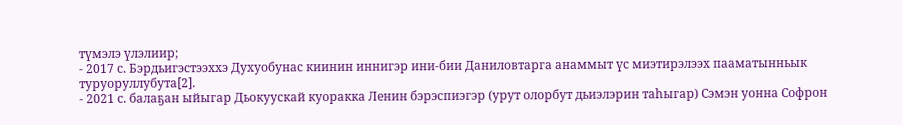түмэлэ үлэлиир;
- 2017 с. Бэрдьигэстээххэ Духуобунас киинин иннигэр ини-бии Даниловтарга анаммыт үс миэтирэлээх пааматынньык туруоруллубута[2].
- 2021 с. балаҕан ыйыгар Дьокуускай куоракка Ленин бэрэспиэгэр (урут олорбут дьиэлэрин таһыгар) Сэмэн уонна Софрон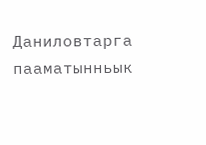Даниловтарга пааматынньык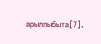арыллыбыта[7].